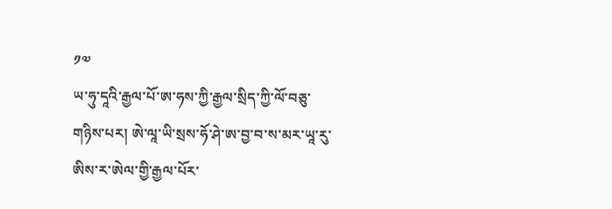༡༧
ཡ་ཧུ་དཱའི་རྒྱལ་པོ་ཨ་ཧས་ཀྱི་རྒྱལ་སྲིད་ཀྱི་ལོ་བཅུ་གཉིས་པར། ཨེ་ལཱ་ཡི་སྲས་ཧོ་ཤེ་ཨ་བྱ་བ་ས་མར་ཡཱ་རུ་ཨིས་ར་ཨེལ་གྱི་རྒྱལ་པོར་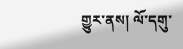གྱུར་ནས། ལོ་དགུ་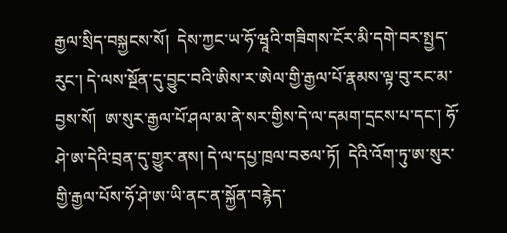རྒྱལ་སྲིད་བསྐྱངས་སོ།  དེས་ཀྱང་ཡ་ཧོ་ཝཱའི་གཟིགས་ངོར་མི་དགེ་བར་སྤྱད་རུང་། དེ་ལས་སྔོན་དུ་བྱུང་བའི་ཨིས་ར་ཨེལ་གྱི་རྒྱལ་པོ་རྣམས་ལྟ་བུ་རང་མ་བྱས་སོ།  ཨ་སུར་རྒྱལ་པོ་ཤལ་མ་ནེ་སར་གྱིས་དེ་ལ་དམག་དྲངས་པ་དང་། ཧོ་ཤེ་ཨ་དེའི་བྲན་དུ་གྱུར་ནས། དེ་ལ་དཔྱ་ཁྲལ་བཅལ་ཏོ།  དེའི་འོག་ཏུ་ཨ་སུར་གྱི་རྒྱལ་པོས་ཧོ་ཤེ་ཨ་ཡི་ནང་ན་སྐྱོན་བརྙེད་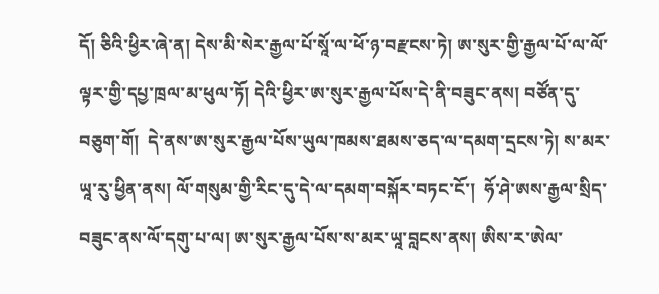དོ། ཅིའི་ཕྱིར་ཞེ་ན། དེས་མི་སེར་རྒྱལ་པོ་སཱོ་ལ་ཕོ་ཉ་བརྫངས་ཏེ། ཨ་སུར་གྱི་རྒྱལ་པོ་ལ་ལོ་ལྟར་གྱི་དཔྱ་ཁྲལ་མ་ཕུལ་ཏོ། དེའི་ཕྱིར་ཨ་སུར་རྒྱལ་པོས་དེ་ནི་བཟུང་ནས། བཙོན་དུ་བཅུག་གོ།  དེ་ནས་ཨ་སུར་རྒྱལ་པོས་ཡུལ་ཁམས་ཐམས་ཅད་ལ་དམག་དྲངས་ཏེ། ས་མར་ཡཱ་རུ་ཕྱིན་ནས། ལོ་གསུམ་གྱི་རིང་དུ་དེ་ལ་དམག་བསྐོར་བཏང་ངོ་།  ཧོ་ཤེ་ཨས་རྒྱལ་སྲིད་བཟུང་ནས་ལོ་དགུ་པ་ལ། ཨ་སུར་རྒྱལ་པོས་ས་མར་ཡཱ་བླངས་ནས། ཨིས་ར་ཨེལ་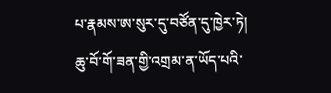པ་རྣམས་ཨ་སུར་དུ་བཙོན་དུ་ཁྱེར་ཏེ། ཆུ་བོ་གོ་ཟན་གྱི་འགྲམ་ན་ཡོད་པའི་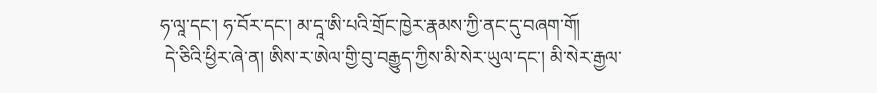ཧ་ལཱ་དང་། ཧ་བོར་དང་། མ་དཱ་ཨི་པའི་གྲོང་ཁྱེར་རྣམས་ཀྱི་ནང་དུ་བཞག་གོ།
 དེ་ཅིའི་ཕྱིར་ཞེ་ན། ཨིས་ར་ཨེལ་གྱི་བུ་བརྒྱུད་ཀྱིས་མི་སེར་ཡུལ་དང་། མི་སེར་རྒྱལ་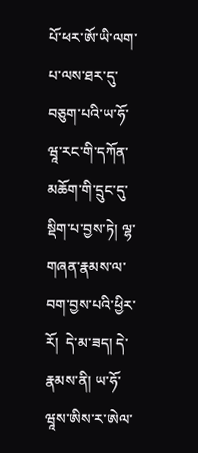པོ་ཕར་ཨོ་ཡི་ལག་པ་ལས་ཐར་དུ་བཅུག་པའི་ཡ་ཧོ་ཝཱ་རང་གི་དཀོན་མཆོག་གི་དྲུང་དུ་སྡིག་པ་བྱས་ཏེ། ལྷ་གཞན་རྣམས་ལ་བག་བྱས་པའི་ཕྱིར་རོ།  དེ་མ་ཟད། དེ་རྣམས་ནི། ཡ་ཧོ་ཝཱས་ཨིས་ར་ཨེལ་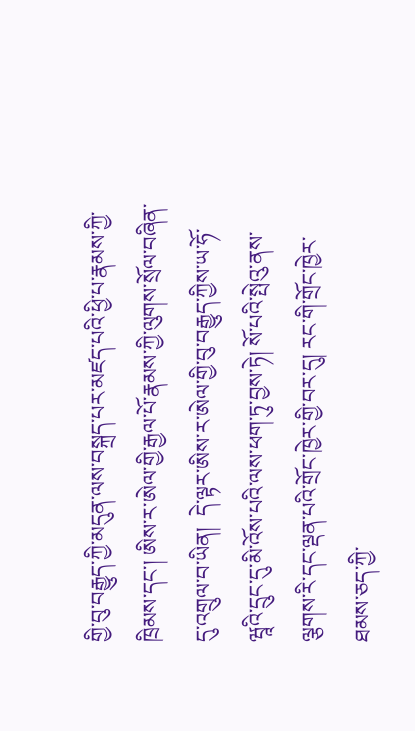གྱི་བུ་བརྒྱུད་ཀྱི་མདུན་ལས་བསྐྲད་པར་མཛད་པའི་ཕྱི་པ་རྣམས་ཀྱི་ཁྲིམས་དང་། ཨིས་ར་ཨེལ་གྱི་རྒྱལ་པོ་རྣམས་ཀྱི་ལུགས་སྲོལ་བཞིན་དུ་འགྲུལ་བ་ཡིན།  དེ་ལྟར་ཨིས་ར་ཨེལ་གྱི་བུ་བརྒྱུད་ཀྱིས་ཡ་ཧོ་ཝཱའི་དྲུང་དུ་མི་འོས་པའི་ལས་ཕག་ཏུ་བྱས་ཏེ། སོ་པའི་སྤེའུ་ནས་ལྕགས་རི་དང་ལྡན་པའི་གྲོང་ཁྱེར་གྱི་བར་དུ། རང་གི་གྲོང་ཁྱེར་ཐམས་ཅད་ཀྱི་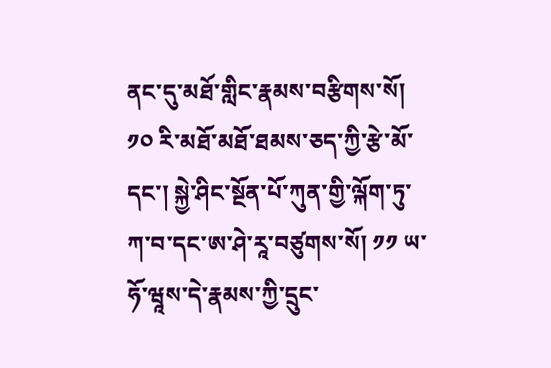ནང་དུ་མཐོ་གླིང་རྣམས་བརྩིགས་སོ། ༡༠ རི་མཐོ་མཐོ་ཐམས་ཅད་ཀྱི་རྩེ་མོ་དང་། སྐྱེ་ཤིང་སྔོན་པོ་ཀུན་གྱི་ལྐོག་ཏུ་ཀ་བ་དང་ཨ་ཤེ་རཱ་བཙུགས་སོ། ༡༡ ཡ་ཧོ་ཝཱས་དེ་རྣམས་ཀྱི་དྲུང་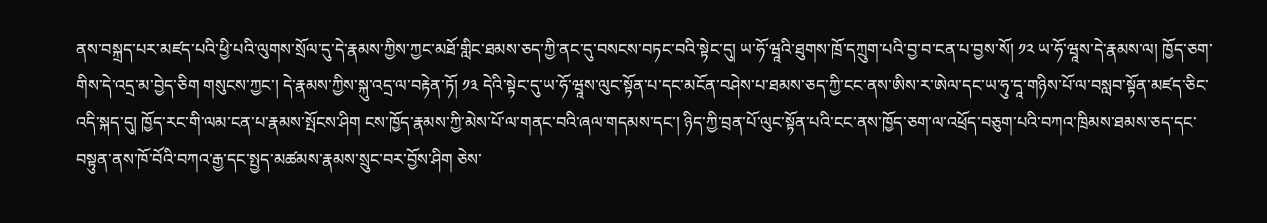ནས་བསྐྲད་པར་མཛད་པའི་ཕྱི་པའི་ལུགས་སྲོལ་དུ་དེ་རྣམས་ཀྱིས་ཀྱང་མཐོ་གླིང་ཐམས་ཅད་ཀྱི་ནང་དུ་བསངས་བཏང་བའི་སྟེང་དུ། ཡ་ཧོ་ཝཱའི་ཐུགས་ཁྲོ་དཀྲུག་པའི་བྱ་བ་ངན་པ་བྱས་སོ། ༡༢ ཡ་ཧོ་ཝཱས་དེ་རྣམས་ལ། ཁྱོད་ཅག་གིས་དེ་འདྲ་མ་བྱེད་ཅིག གསུངས་ཀྱང་། དེ་རྣམས་ཀྱིས་སྐུ་འདྲ་ལ་བརྟེན་ཏོ། ༡༣ དེའི་སྟེང་དུ་ཡ་ཧོ་ཝཱས་ལུང་སྟོན་པ་དང་མངོན་བཤེས་པ་ཐམས་ཅད་ཀྱི་ངང་ནས་ཨིས་ར་ཨེལ་དང་ཡ་ཧུ་དཱ་གཉིས་པོ་ལ་བསླབ་སྟོན་མཛད་ཅིང་འདི་སྐད་དུ། ཁྱོད་རང་གི་ལམ་ངན་པ་རྣམས་སྤོངས་ཤིག ངས་ཁྱོད་རྣམས་ཀྱི་མེས་པོ་ལ་གནང་བའི་ཞལ་གདམས་དང་། ཉིད་ཀྱི་བྲན་པོ་ལུང་སྟོན་པའི་ངང་ནས་ཁྱོད་ཅག་ལ་འཕྲོད་བཅུག་པའི་བཀའ་ཁྲིམས་ཐམས་ཅད་དང་བསྟུན་ནས་ཁོ་བོའི་བཀའ་རྒྱ་དང་སྤྱད་མཚམས་རྣམས་སྲུང་བར་བྱོས་ཤིག ཅེས་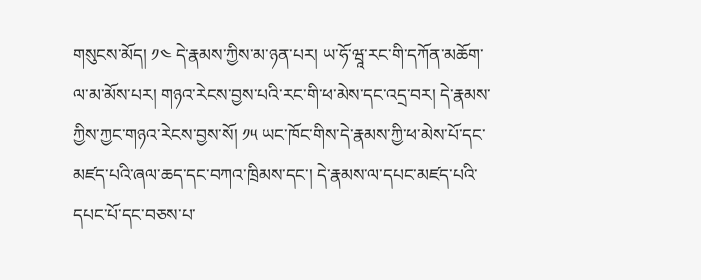གསུངས་མོད། ༡༤ དེ་རྣམས་ཀྱིས་མ་ཉན་པར། ཡ་ཧོ་ཝཱ་རང་གི་དཀོན་མཆོག་ལ་མ་མོས་པར། གཉའ་རེངས་བྱས་པའི་རང་གི་ཕ་མེས་དང་འདྲ་བར། དེ་རྣམས་ཀྱིས་ཀྱང་གཉའ་རེངས་བྱས་སོ། ༡༥ ཡང་ཁོང་གིས་དེ་རྣམས་ཀྱི་ཕ་མེས་པོ་དང་མཛད་པའི་ཞལ་ཆད་དང་བཀའ་ཁྲིམས་དང་། དེ་རྣམས་ལ་དཔང་མཛད་པའི་དཔང་པོ་དང་བཅས་པ་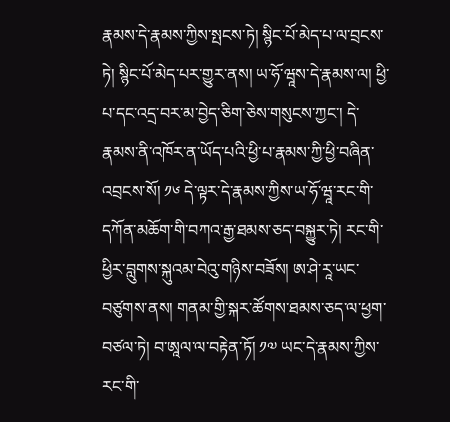རྣམས་དེ་རྣམས་ཀྱིས་སྤངས་ཏེ། སྙིང་པོ་མེད་པ་ལ་བྲངས་ཏེ། སྙིང་པོ་མེད་པར་གྱུར་ནས། ཡ་ཧོ་ཝཱས་དེ་རྣམས་ལ། ཕྱི་པ་དང་འདྲ་བར་མ་བྱེད་ཅིག་ཅེས་གསུངས་ཀྱང་། དེ་རྣམས་ནི་འཁོར་ན་ཡོད་པའི་ཕྱི་པ་རྣམས་ཀྱི་ཕྱི་བཞིན་འབྲངས་སོ། ༡༦ དེ་ལྟར་དེ་རྣམས་ཀྱིས་ཡ་ཧོ་ཝཱ་རང་གི་དཀོན་མཆོག་གི་བཀའ་རྒྱ་ཐམས་ཅད་བསྐྱུར་ཏེ། རང་གི་ཕྱིར་བླུགས་སྐུའམ་བེའུ་གཉིས་བཟོས། ཨ་ཤེ་རཱ་ཡང་བཙུགས་ནས། གནམ་གྱི་སྐར་ཚོགས་ཐམས་ཅད་ལ་ཕྱག་བཙལ་ཏེ། བ་ཨཱལ་ལ་བརྟེན་ཏོ། ༡༧ ཡང་དེ་རྣམས་ཀྱིས་རང་གི་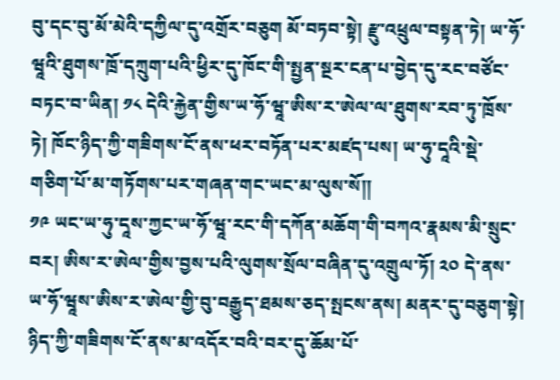བུ་དང་བུ་མོ་མེའི་དཀྱིལ་དུ་འགྲོར་བཅུག མོ་བཏབ་སྟེ། རྫུ་འཕྲུལ་བསྟན་ཏེ། ཡ་ཧོ་ཝཱའི་ཐུགས་ཁྲོ་དཀྲུག་པའི་ཕྱིར་དུ་ཁོང་གི་སྤྱན་སྔར་ངན་པ་བྱེད་དུ་རང་བཙོང་བཏང་བ་ཡིན། ༡༨ དེའི་རྐྱེན་གྱིས་ཡ་ཧོ་ཝཱ་ཨིས་ར་ཨེལ་ལ་ཐུགས་རབ་ཏུ་ཁྲོས་ཏེ། ཁོང་ཉིད་ཀྱི་གཟིགས་ངོ་ནས་ཕར་བཏོན་པར་མཛད་པས། ཡ་ཧུ་དཱའི་སྡེ་གཅིག་པོ་མ་གཏོགས་པར་གཞན་གང་ཡང་མ་ལུས་སོ༎
༡༩ ཡང་ཡ་ཧུ་དཱས་ཀྱང་ཡ་ཧོ་ཝཱ་རང་གི་དཀོན་མཆོག་གི་བཀའ་རྣམས་མི་སྲུང་བར། ཨིས་ར་ཨེལ་གྱིས་བྱས་པའི་ལུགས་སྲོལ་བཞིན་དུ་འགྲུལ་ཏོ། ༢༠ དེ་ནས་ཡ་ཧོ་ཝཱས་ཨིས་ར་ཨེལ་གྱི་བུ་བརྒྱུད་ཐམས་ཅད་སྤངས་ནས། མནར་དུ་བཅུག་སྟེ། ཉིད་ཀྱི་གཟིགས་ངོ་ནས་མ་འདོར་བའི་བར་དུ་ཆོམ་པོ་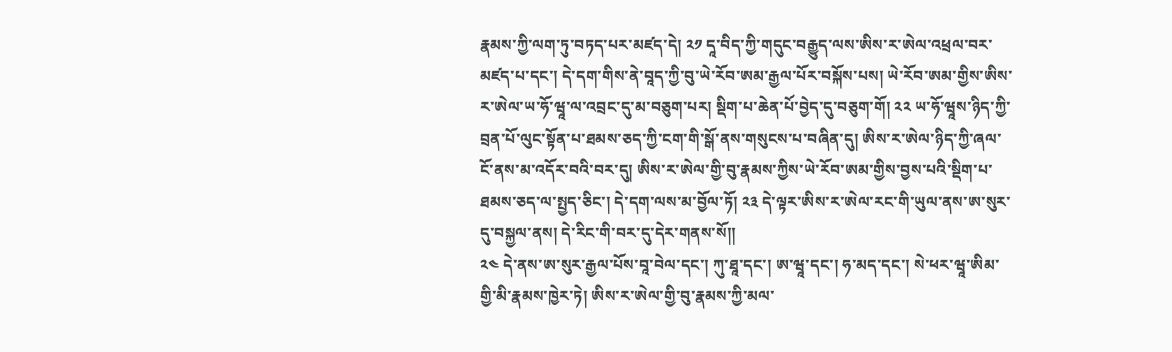རྣམས་ཀྱི་ལག་ཏུ་བཏད་པར་མཛད་དེ། ༢༡ དཱ་བིད་ཀྱི་གདུང་བརྒྱུད་ལས་ཨིས་ར་ཨེལ་འཕྲལ་བར་མཛད་པ་དང་། དེ་དག་གིས་ནེ་བཱད་ཀྱི་བུ་ཡེ་རོབ་ཨམ་རྒྱལ་པོར་བསྐོས་པས། ཡེ་རོབ་ཨམ་གྱིས་ཨིས་ར་ཨེལ་ཡ་ཧོ་ཝཱ་ལ་འབྲང་དུ་མ་བཅུག་པར། སྡིག་པ་ཆེན་པོ་བྱེད་དུ་བཅུག་གོ། ༢༢ ཡ་ཧོ་ཝཱས་ཉིད་ཀྱི་བྲན་པོ་ལུང་སྟོན་པ་ཐམས་ཅད་ཀྱི་ངག་གི་སྒོ་ནས་གསུངས་པ་བཞིན་དུ། ཨིས་ར་ཨེལ་ཉིད་ཀྱི་ཞལ་ངོ་ནས་མ་འདོར་བའི་བར་དུ། ཨིས་ར་ཨེལ་གྱི་བུ་རྣམས་ཀྱིས་ཡེ་རོབ་ཨམ་གྱིས་བྱས་པའི་སྡིག་པ་ཐམས་ཅད་ལ་སྤྱད་ཅིང་། དེ་དག་ལས་མ་བྱོལ་ཏོ། ༢༣ དེ་ལྟར་ཨིས་ར་ཨེལ་རང་གི་ཡུལ་ནས་ཨ་སུར་དུ་བསྐྱལ་ནས། དེ་རིང་གི་བར་དུ་དེར་གནས་སོ༎
༢༤ དེ་ནས་ཨ་སུར་རྒྱལ་པོས་བཱ་བེལ་དང་། ཀུ་ཐཱ་དང་། ཨ་ཝཱ་དང་། ཧ་མད་དང་། སེ་ཕར་ཝཱ་ཨིམ་གྱི་མི་རྣམས་ཁྱེར་ཏེ། ཨིས་ར་ཨེལ་གྱི་བུ་རྣམས་ཀྱི་མལ་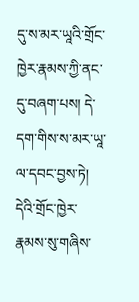དུ་ས་མར་ཡཱའི་གྲོང་ཁྱེར་རྣམས་ཀྱི་ནང་དུ་བཞག་པས། དེ་དག་གིས་ས་མར་ཡཱ་ལ་དབང་བྱས་ཏེ། དེའི་གྲོང་ཁྱེར་རྣམས་སུ་གཞིས་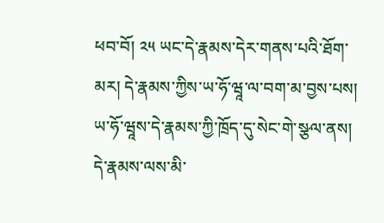ཕབ་བོ། ༢༥ ཡང་དེ་རྣམས་དེར་གནས་པའི་ཐོག་མར། དེ་རྣམས་ཀྱིས་ཡ་ཧོ་ཝཱ་ལ་བག་མ་བྱས་པས། ཡ་ཧོ་ཝཱས་དེ་རྣམས་ཀྱི་ཁྲོད་དུ་སེང་གེ་སྩལ་ནས། དེ་རྣམས་ལས་མི་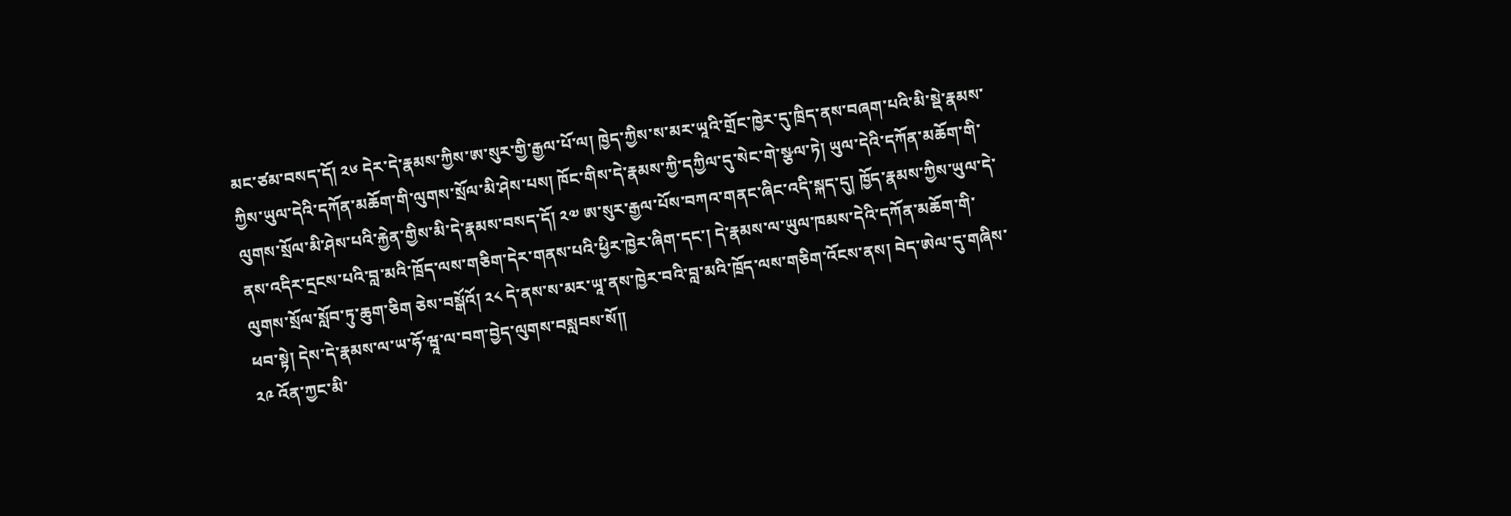མང་ཙམ་བསད་དོ། ༢༦ དེར་དེ་རྣམས་ཀྱིས་ཨ་སུར་གྱི་རྒྱལ་པོ་ལ། ཁྱེད་ཀྱིས་ས་མར་ཡཱའི་གྲོང་ཁྱེར་དུ་ཁྲིད་ནས་བཞག་པའི་མི་སྡེ་རྣམས་ཀྱིས་ཡུལ་དེའི་དཀོན་མཆོག་གི་ལུགས་སྲོལ་མི་ཤེས་པས། ཁོང་གིས་དེ་རྣམས་ཀྱི་དཀྱིལ་དུ་སེང་གེ་སྩལ་ཏེ། ཡུལ་དེའི་དཀོན་མཆོག་གི་ལུགས་སྲོལ་མི་ཤེས་པའི་རྐྱེན་གྱིས་མི་དེ་རྣམས་བསད་དོ། ༢༧ ཨ་སུར་རྒྱལ་པོས་བཀའ་གནང་ཞིང་འདི་སྐད་དུ། ཁྱོད་རྣམས་ཀྱིས་ཡུལ་དེ་ནས་འདིར་དྲངས་པའི་བླ་མའི་ཁྲོད་ལས་གཅིག་དེར་གནས་པའི་ཕྱིར་ཁྱེར་ཞིག་དང་། དེ་རྣམས་ལ་ཡུལ་ཁམས་དེའི་དཀོན་མཆོག་གི་ལུགས་སྲོལ་སློབ་ཏུ་ཆུག་ཅིག ཅེས་བསྒོའོ། ༢༨ དེ་ནས་ས་མར་ཡཱ་ནས་ཁྱེར་བའི་བླ་མའི་ཁྲོད་ལས་གཅིག་འོངས་ནས། བེད་ཨེལ་དུ་གཞིས་ཕབ་སྟེ། དེས་དེ་རྣམས་ལ་ཡ་ཧོ་ཝཱ་ལ་བག་བྱེད་ལུགས་བསླབས་སོ༎
༢༩ འོན་ཀྱང་མི་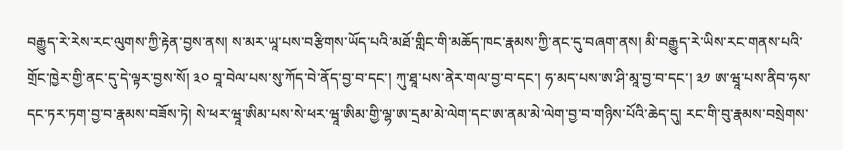བརྒྱུད་རེ་རེས་རང་ལུགས་ཀྱི་རྟེན་བྱས་ནས། ས་མར་ཡཱ་པས་བརྩིགས་ཡོད་པའི་མཐོ་གླིང་གི་མཆོད་ཁང་རྣམས་ཀྱི་ནང་དུ་བཞག་ནས། མི་བརྒྱུད་རེ་ཡིས་རང་གནས་པའི་གྲོང་ཁྱེར་གྱི་ནང་དུ་དེ་ལྟར་བྱས་སོ། ༣༠ བཱ་བེལ་པས་སུ་ཀོད་བེ་ནོད་བྱ་བ་དང་། ཀུ་ཐཱ་པས་ནེར་གལ་བྱ་བ་དང་། ཧ་མད་པས་ཨ་ཤི་མཱ་བྱ་བ་དང་། ༣༡ ཨ་ཝཱ་པས་ནིབ་ཧས་དང་ཏར་ཏག་བྱ་བ་རྣམས་བཟོས་ཏེ། སེ་ཕར་ཝཱ་ཨིམ་པས་སེ་ཕར་ཝཱ་ཨིམ་གྱི་ལྷ་ཨ་དྲམ་མེ་ལེག་དང་ཨ་ནམ་མེ་ལེག་བྱ་བ་གཉིས་པོའི་ཆེད་དུ། རང་གི་བུ་རྣམས་བསྲེགས་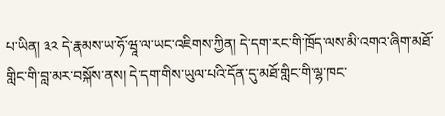པ་ཡིན། ༣༢ དེ་རྣམས་ཡ་ཧོ་ཝཱ་ལ་ཡང་འཇིགས་ཀྱིན། དེ་དག་རང་གི་ཁྲོད་ལས་མི་འགའ་ཞིག་མཐོ་གླིང་གི་བླ་མར་བསྐོས་ནས། དེ་དག་གིས་ཡུལ་པའི་དོན་དུ་མཐོ་གླིང་གི་ལྷ་ཁང་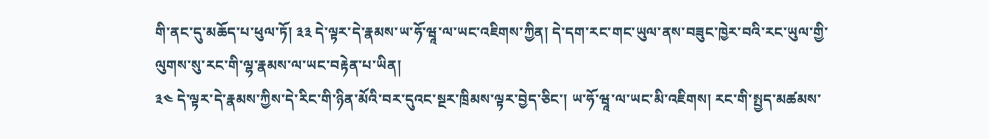གི་ནང་དུ་མཆོད་པ་ཕུལ་ཏོ། ༣༣ དེ་ལྟར་དེ་རྣམས་ཡ་ཧོ་ཝཱ་ལ་ཡང་འཇིགས་ཀྱིན། དེ་དག་རང་གང་ཡུལ་ནས་བཟུང་ཁྱེར་བའི་རང་ཡུལ་གྱི་ལུགས་སུ་རང་གི་ལྷ་རྣམས་ལ་ཡང་བརྟེན་པ་ཡིན།
༣༤ དེ་ལྟར་དེ་རྣམས་ཀྱིས་དེ་རིང་གི་ཉིན་མོའི་བར་དུའང་སྔར་ཁྲིམས་ལྟར་བྱེད་ཅིང་། ཡ་ཧོ་ཝཱ་ལ་ཡང་མི་འཇིགས། རང་གི་སྤྱད་མཚམས་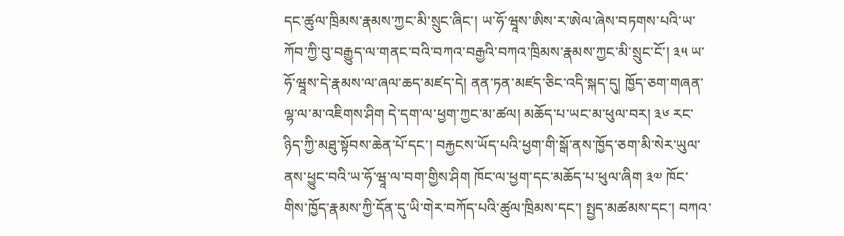དང་ཚུལ་ཁྲིམས་རྣམས་ཀྱང་མི་སྲུང་ཞིང་། ཡ་ཧོ་ཝཱས་ཨིས་ར་ཨེལ་ཞེས་བཏགས་པའི་ཡ་ཀོབ་ཀྱི་བུ་བརྒྱུད་ལ་གནང་བའི་བཀའ་བརྒྱའི་བཀའ་ཁྲིམས་རྣམས་ཀྱང་མི་སྲུང་ངོ་། ༣༥ ཡ་ཧོ་ཝཱས་དེ་རྣམས་ལ་ཞལ་ཆད་མཛད་དེ། ནན་ཏན་མཛད་ཅིང་འདི་སྐད་དུ། ཁྱོད་ཅག་གཞན་ལྷ་ལ་མ་འཇིགས་ཤིག དེ་དག་ལ་ཕྱག་ཀྱང་མ་ཚལ། མཆོད་པ་ཡང་མ་ཕུལ་བར། ༣༦ རང་ཉིད་ཀྱི་མཐུ་སྟོབས་ཆེན་པོ་དང་། བརྐྱངས་ཡོད་པའི་ཕྱག་གི་སྒོ་ནས་ཁྱོད་ཅག་མི་སེར་ཡུལ་ནས་ཕྱུང་བའི་ཡ་ཧོ་ཝཱ་ལ་བག་གྱིས་ཤིག ཁོང་ལ་ཕྱག་དང་མཆོད་པ་ཕུལ་ཞིག ༣༧ ཁོང་གིས་ཁྱོད་རྣམས་ཀྱི་དོན་དུ་ཡི་གེར་བཀོད་པའི་ཚུལ་ཁྲིམས་དང་། སྤྱད་མཚམས་དང་། བཀའ་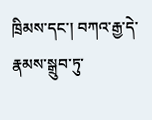ཁྲིམས་དང་། བཀའ་རྒྱ་དེ་རྣམས་སྒྲུབ་ཏུ་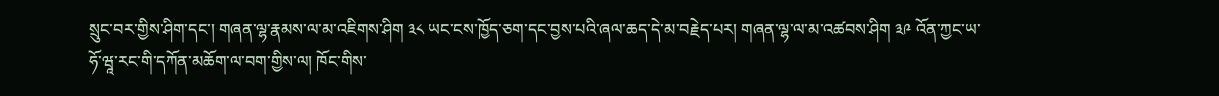སྲུང་བར་གྱིས་ཤིག་དང་། གཞན་ལྷ་རྣམས་ལ་མ་འཇིགས་ཤིག ༣༨ ཡང་ངས་ཁྱོད་ཅག་དང་བྱས་པའི་ཞལ་ཆད་དེ་མ་བརྗེད་པར། གཞན་ལྷ་ལ་མ་འཚབས་ཤིག ༣༩ འོན་ཀྱང་ཡ་ཧོ་ཝཱ་རང་གི་དཀོན་མཆོག་ལ་བག་གྱིས་ལ། ཁོང་གིས་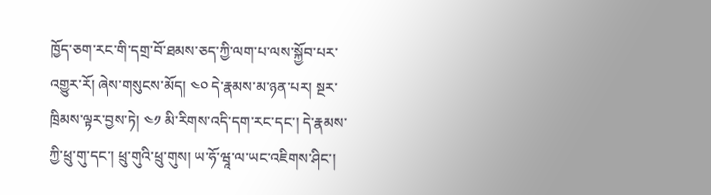ཁྱོད་ཅག་རང་གི་དགྲ་བོ་ཐམས་ཅད་ཀྱི་ལག་པ་ལས་སྐྱོབ་པར་འགྱུར་རོ། ཞེས་གསུངས་མོད། ༤༠ དེ་རྣམས་མ་ཉན་པར། སྔར་ཁྲིམས་ལྟར་བྱས་ཏེ། ༤༡ མི་རིགས་འདི་དག་རང་དང་། དེ་རྣམས་ཀྱི་ཕྲུ་གུ་དང་། ཕྲུ་གུའི་ཕྲུ་གུས། ཡ་ཧོ་ཝཱ་ལ་ཡང་འཇིགས་ཤིང་།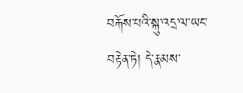བརྐོས་པའི་སྐུ་འདྲ་ལ་ཡང་བརྟེན་ཏེ། དེ་རྣམས་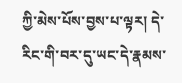ཀྱི་མེས་པོས་བྱས་པ་ལྟར། དེ་རིང་གི་བར་དུ་ཡང་དེ་རྣམས་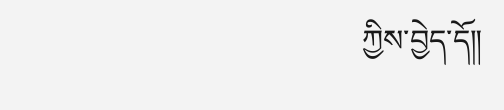ཀྱིས་བྱེད་དོ༎